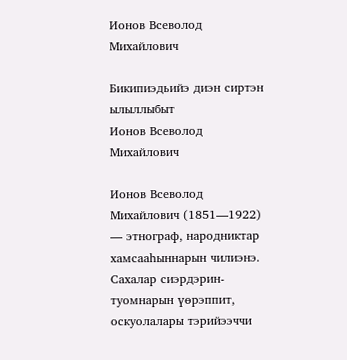Ионов Всеволод Михайлович

Бикипиэдьийэ диэн сиртэн ылыллыбыт
Ионов Всеволод Михайлович

Ионов Всеволод Михайлович (1851—1922) — этнограф, народниктар хамсааһыннарын чилиэнэ. Сахалар сиэрдэрин-туомнарын үөрэппит, оскуолалары тэрийээччи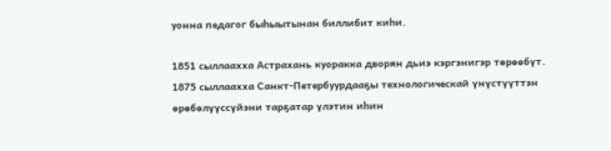уонна педагог быһыытынан биллибит киһи.

1851 сыллаахха Астрахань куоракка дворян дьиэ кэргэнигэр төрөөбүт. 1875 сыллаахха Санкт-Петербуурдааҕы технологическай үнүстүүттэн өрөбөлүүссүйэни тарҕатар үлэтин иһин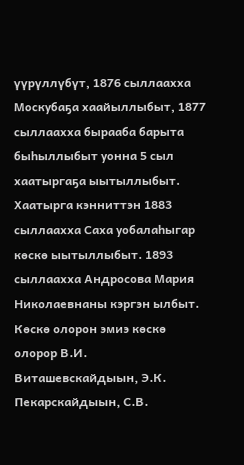үүрүллүбүт, 1876 сыллаахха Москубаҕа хаайыллыбыт, 1877 сыллаахха бырааба барыта быһыллыбыт уонна 5 сыл хаатыргаҕа ыытыллыбыт. Хаатырга кэнниттэн 1883 сыллаахха Саха уобалаһыгар көскө ыытыллыбыт. 1893 сыллаахха Андросова Мария Николаевнаны кэргэн ылбыт. Көскө олорон эмиэ көскө олорор В.И. Виташевскайдыын, Э.К. Пекарскайдыын, С.В.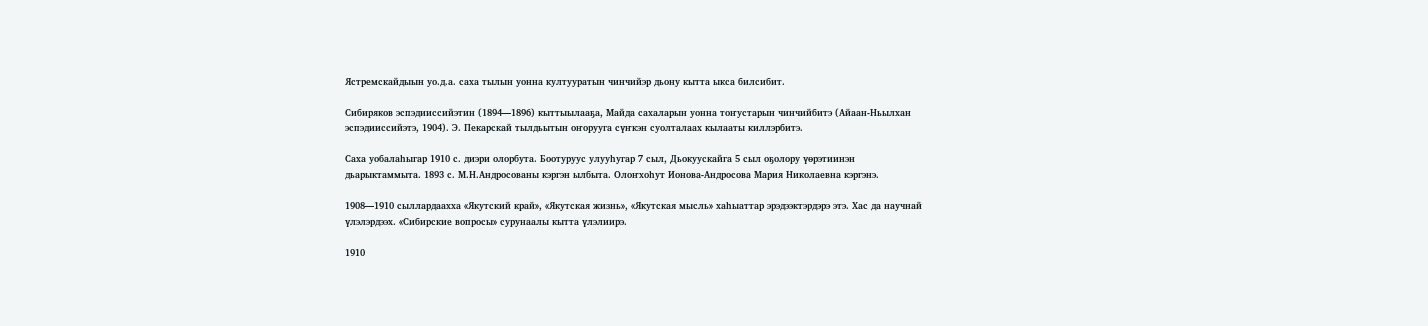Ястремскайдыын уо.д.а. саха тылын уонна култууратын чинчийэр дьону кытта ыкса билсибит.

Сибиряков эспэдииссийэтин (1894—1896) кыттыылааҕа, Майда сахаларын уонна тоҥустарын чинчийбитэ (Айаан-Ньылхан эспэдииссийэтэ, 1904). Э. Пекарскай тылдьытын оҥорууга сүҥкэн суолталаах кылааты киллэрбитэ.

Саха уобалаһыгар 1910 с. диэри олорбута. Боотуруус улууһугар 7 сыл, Дьокуускайга 5 сыл оҕолору үөрэтиинэн дьарыктаммыта. 1893 с. М.Н.Андросованы кэргэн ылбыта. Олоҥхоһут Ионова-Андросова Мария Николаевна кэргэнэ.

1908—1910 сыллардаахха «Якутский край», «Якутская жизнь», «Якутская мысль» хаһыаттар эрэдээктэрдэрэ этэ. Хас да научнай үлэлэрдээх. «Сибирские вопросы» сурунаалы кытта үлэлиирэ.

1910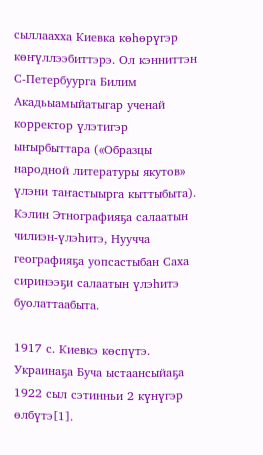сыллаахха Киевка көһөрүгэр көҥүллээбиттэрэ. Ол кэнниттэн С-Петербуурга Билим Акадьыамыйатыгар ученай корректор үлэтигэр ыҥырбыттара («Образцы народной литературы якутов» үлэни таҥастыырга кыттыбыта). Кэлин Этнографияҕа салаатын чилиэн-үлэһитэ, Нуучча географияҕа уопсастыбан Саха сиринээҕи салаатын үлэһитэ буолаттаабыта.

1917 с. Киевкэ көспүтэ. Украинаҕа Буча ыстаансыйаҕа 1922 сыл сэтинньи 2 күнүгэр өлбүтэ[1].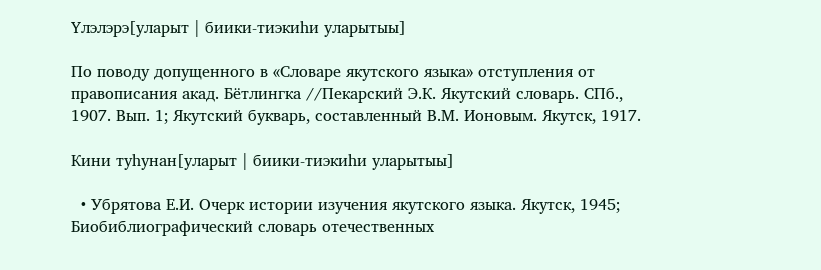Үлэлэрэ[уларыт | биики-тиэкиһи уларытыы]

По поводу допущенного в «Словаре якутского языка» отступления от правописания акад. Бётлингка //Пекарский Э.К. Якутский словарь. СПб., 1907. Вып. 1; Якутский букварь, составленный В.М. Ионовым. Якутск, 1917.

Кини туһунан[уларыт | биики-тиэкиһи уларытыы]

  • Убрятова Е.И. Очерк истории изучения якутского языка. Якутск, 1945; Биобиблиографический словарь отечественных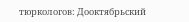тюркологов: Дооктябрьский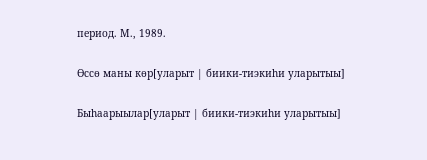период. М., 1989.

Өссө маны көр[уларыт | биики-тиэкиһи уларытыы]

Быһаарыылар[уларыт | биики-тиэкиһи уларытыы]